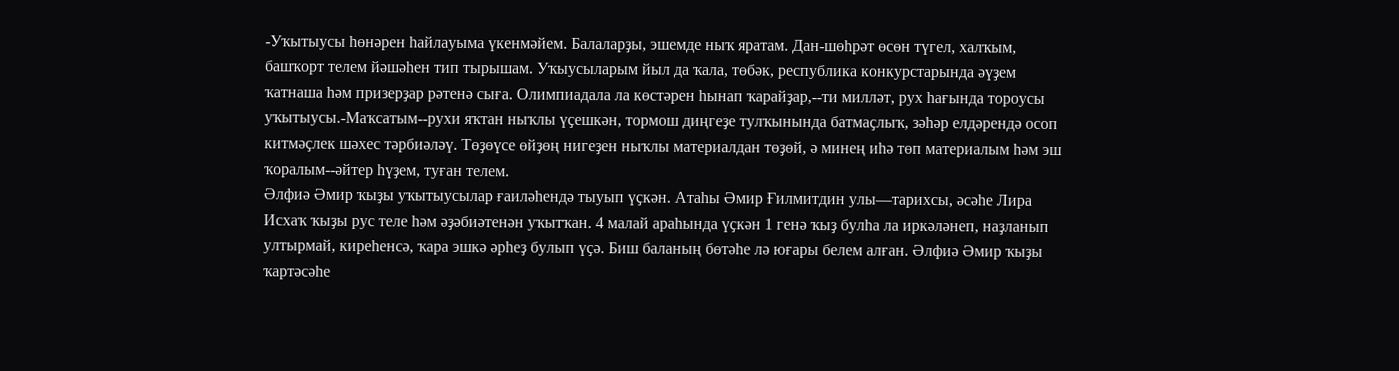-Уҡытыусы һөнәрен һайлауыма үкенмәйем. Балаларҙы, эшемде ныҡ яратам. Дан-шөһрәт өсөн түгел, халҡым, башҡорт телем йәшәһен тип тырышам. Уҡыусыларым йыл да ҡала, төбәк, республика конкурстарында әүҙем ҡатнаша һәм призерҙар рәтенә сыға. Олимпиадала ла көстәрен һынап ҡарайҙар,--ти милләт, рух һағында тороусы уҡытыусы.-Маҡсатым--рухи яҡтан ныҡлы үҫешкән, тормош диңгеҙе тулҡынында батмаҫлыҡ, зәһәр елдәрендә осоп китмәҫлек шәхес тәрбиәләү. Төҙөүсе өйҙөң нигеҙен ныҡлы материалдан төҙөй, ә минең иһә төп материалым һәм эш ҡоралым--әйтер һүҙем, туған телем.
Әлфиә Әмир ҡыҙы уҡытыусылар ғаиләһендә тыуып үҫкән. Атаһы Әмир Ғилмитдин улы—тарихсы, әсәһе Лира Исхаҡ ҡыҙы рус теле һәм әҙәбиәтенән уҡытҡан. 4 малай араһында үҫкән 1 генә ҡыҙ булһа ла иркәләнеп, наҙланып ултырмай, киреһенсә, ҡара эшкә әрһеҙ булып үҫә. Биш баланың бөтәһе лә юғары белем алған. Әлфиә Әмир ҡыҙы ҡартәсәһе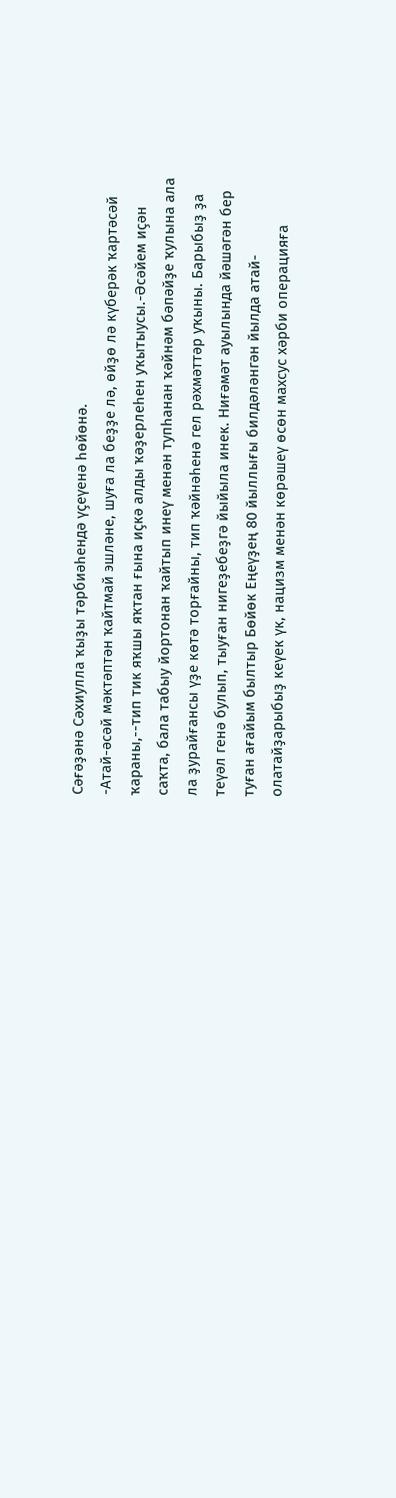Сәғәҙәнә Сәхиулла ҡыҙы тәрбиәһендә үҫеүенә һөйөнә.
-Атай-әсәй мәктәптән ҡайтмай эшләне, шуға ла беҙҙе лә, өйҙө лә күберәк ҡартәсәй ҡараны,--тип тик яҡшы яҡтан ғына иҫкә алды ҡәҙерлеһен уҡытыусы.-Әсәйем иҫән саҡта, бала табыу йортонан ҡайтып инеү менән тупһанан ҡәйнәм бәпәйҙе ҡулына ала ла ҙурайғансы үҙе көтә торғайны, тип ҡәйнәһенә гел рәхмәттәр уҡыны. Барыбыҙ ҙа теүәл генә булып, тыуған нигеҙебеҙгә йыйыла инек. Ниғәмәт ауылында йәшәгән бер туған ағайым былтыр Бөйөк Еңеүҙең 80 йыллығы билдәләнгән йылда атай-олатайҙарыбыҙ кеүек үк, нацизм менән көрәшеү өсөн махсус хәрби операцияға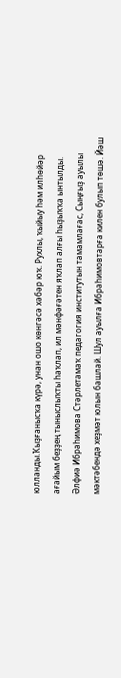юлланды.Ҡыҙғанысҡа күрә, унан ошо көнгәсә хәбәр юҡ. Рухлы, ҡыйыу һәм илһөйәр ағайым беҙҙең тыныслыҡты һаҡлап, ил мәнфәғәтен яҡлап алғы һыҙыҡҡа ынтылды.
Әлфиә Ибраһимова Стәрлетамаҡ педагогия институтын тамамлағас, Сыңғыҙ ауылы мәктәбендә хеҙмәт юлын башлай. Шул ауылға Ибраһимовтарға килен булып төшә. Йәш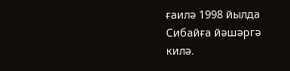ғаилә 1998 йылда Сибайға йәшәргә килә.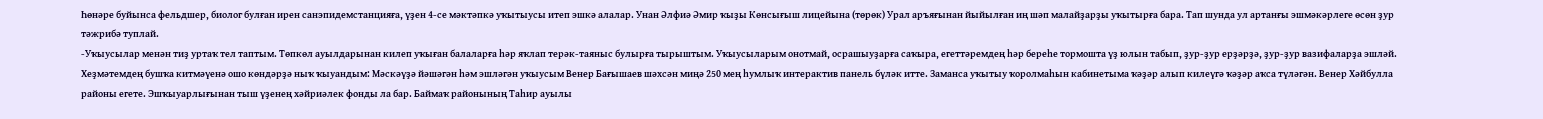Һөнәре буйынса фельдшер, биолог булған ирен санэпидемстанцияға, үҙен 4-се мәктәпкә уҡытыусы итеп эшкә алалар. Унан Әлфиә Әмир ҡыҙы Көнсығыш лицейына (төрөк) Урал аръяғынан йыйылған иң шәп малайҙарҙы уҡытырға бара. Тап шунда ул артанғы эшмәкәрлеге өсөн ҙур тәжрибә туплай.
-Уҡыусылар менән тиҙ уртаҡ тел таптым. Төпкөл ауылдарынан килеп уҡыған балаларға һәр яҡлап терәк-таяныс булырға тырыштым. Уҡыусыларым онотмай, осрашыуҙарға саҡыра, егеттәремдең һәр береһе тормошта үҙ юлын табып, ҙур-ҙур ерҙәрҙә, ҙур-ҙур вазифаларҙа эшләй. Хеҙмәтемдең бушҡа китмәүенә ошо көндәрҙә ныҡ ҡыуандым: Мәскәүҙә йәшәгән һәм эшләгән уҡыусым Венер Бағышаев шәхсән миңә 250 мең һумлыҡ интерактив панель бүләк итте. Заманса уҡытыу ҡоролмаһын кабинетыма ҡәҙәр алып килеүгә ҡәҙәр аҡса түләгән. Венер Хәйбулла районы егете. Эшҡыуарлығынан тыш үҙенең хәйриәлек фонды ла бар. Баймаҡ районының Таһир ауылы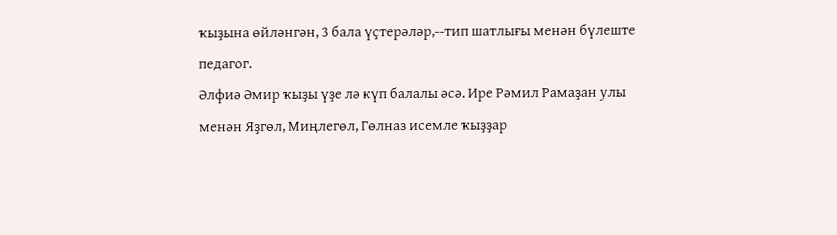ҡыҙына өйләнгән, 3 бала үҫтерәләр,--тип шатлығы менән бүлеште педагог.
Әлфиә Әмир ҡыҙы үҙе лә күп балалы әсә. Ире Рәмил Рамаҙан улы менән Яҙгөл, Миңлегөл, Гөлназ исемле ҡыҙҙар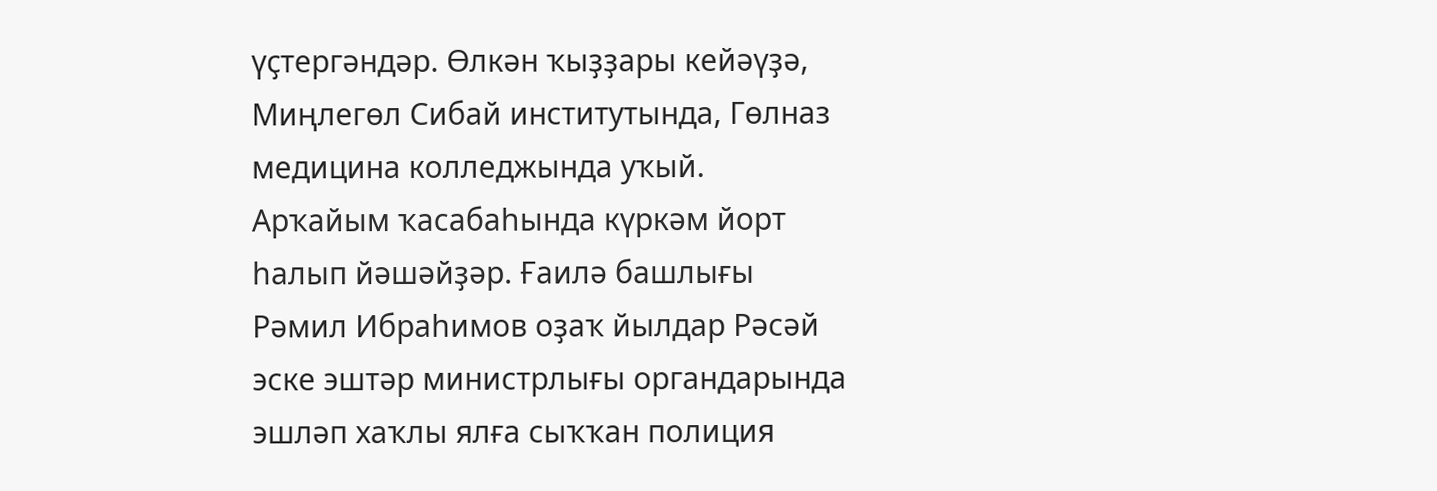үҫтергәндәр. Өлкән ҡыҙҙары кейәүҙә, Миңлегөл Сибай институтында, Гөлназ медицина колледжында уҡый. Арҡайым ҡасабаһында күркәм йорт һалып йәшәйҙәр. Ғаилә башлығы Рәмил Ибраһимов оҙаҡ йылдар Рәсәй эске эштәр министрлығы органдарында эшләп хаҡлы ялға сыҡҡан полиция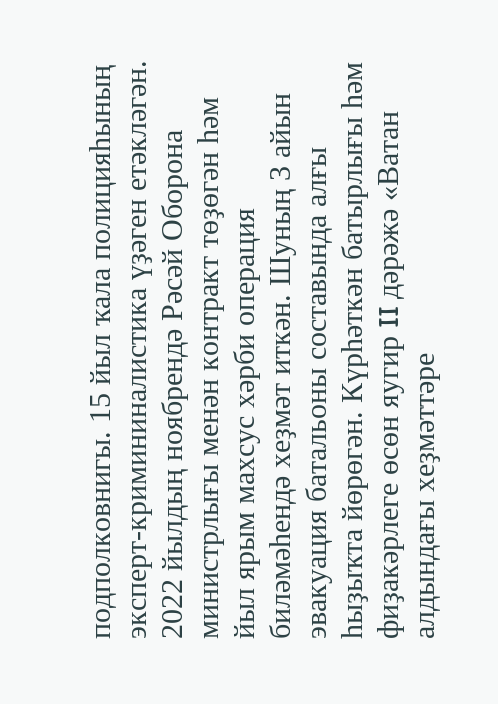подполковнигы. 15 йыл ҡала полицияһының эксперт-кримининалистика үҙәген етәкләгән. 2022 йылдың ноябрендә Рәсәй Оборона министрлығы менән контракт төҙөгән һәм йыл ярым махсус хәрби операция биләмәһендә хеҙмәт иткән. Шуның 3 айын эвакуация батальоны составында алғы һыҙыҡта йөрөгән. Күрһәткән батырлығы һәм фиҙакәрлеге өсөн яугир II дәрәжә «Ватан алдындағы хеҙмәттәре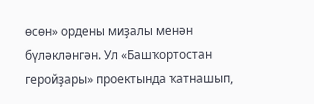өсөн» ордены миҙалы менән бүләкләнгән. Ул «Башҡортостан геройҙары» проектында ҡатнашып,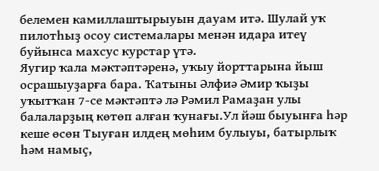белемен камиллаштырыуын дауам итә. Шулай уҡ пилотһыҙ осоу системалары менән идара итеү буйынса махсус курстар үтә.
Яугир ҡала мәктәптәренә, уҡыу йорттарына йыш осрашыуҙарға бара. Ҡатыны Әлфиә Әмир ҡыҙы уҡытҡан 7-се мәктәптә лә Рәмил Рамаҙан улы балаларҙың көтөп алған ҡунағы.Ул йәш быуынға һәр кеше өсөн Тыуған илдең мөһим булыуы, батырлыҡ һәм намыҫ,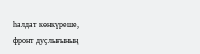һалдат көнкүреше, фронт дуҫлығының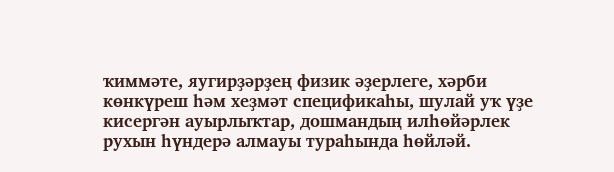ҡиммәте, яугирҙәрҙең физик әҙерлеге, хәрби көнкүреш һәм хеҙмәт спецификаһы, шулай уҡ үҙе кисергән ауырлыҡтар, дошмандың илһөйәрлек рухын һүндерә алмауы тураһында һөйләй.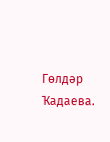Гөлдәр Ҡадаева.